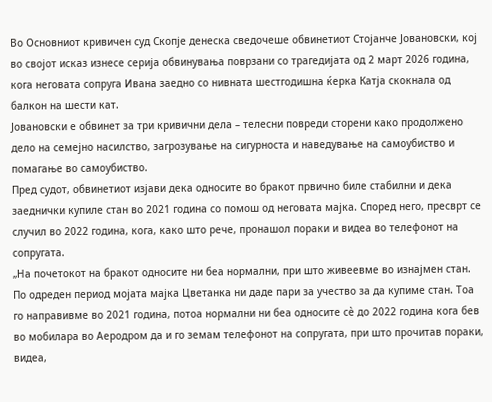Во Основниот кривичен суд Скопје денеска сведочеше обвинетиот Стојанче Јовановски, кој во својот исказ изнесе серија обвинувања поврзани со трагедијата од 2 март 2026 година, кога неговата сопруга Ивана заедно со нивната шестгодишна ќерка Катја скокнала од балкон на шести кат.
Јовановски е обвинет за три кривични дела – телесни повреди сторени како продолжено дело на семејно насилство, загрозување на сигурноста и наведување на самоубиство и помагање во самоубиство.
Пред судот, обвинетиот изјави дека односите во бракот првично биле стабилни и дека заеднички купиле стан во 2021 година со помош од неговата мајка. Според него, пресврт се случил во 2022 година, кога, како што рече, пронашол пораки и видеа во телефонот на сопругата.
„На почетокот на бракот односите ни беа нормални, при што живеевме во изнајмен стан. По одреден период мојата мајка Цветанка ни даде пари за учество за да купиме стан. Тоа го направивме во 2021 година, потоа нормални ни беа односите сѐ до 2022 година кога бев во мобилара во Аеродром да и го земам телефонот на сопругата, при што прочитав пораки, видеа,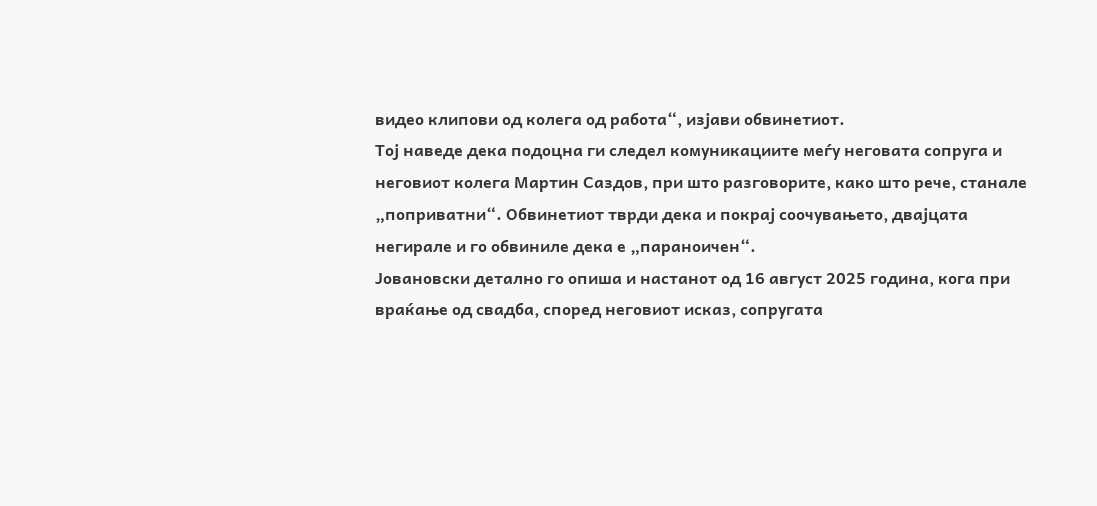видео клипови од колега од работа“, изјави обвинетиот.
Тој наведе дека подоцна ги следел комуникациите меѓу неговата сопруга и неговиот колега Мартин Саздов, при што разговорите, како што рече, станале „поприватни“. Обвинетиот тврди дека и покрај соочувањето, двајцата негирале и го обвиниле дека е „параноичен“.
Јовановски детално го опиша и настанот од 16 август 2025 година, кога при враќање од свадба, според неговиот исказ, сопругата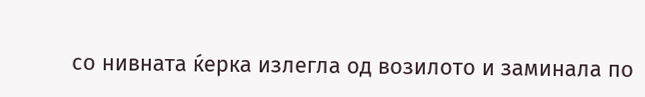со нивната ќерка излегла од возилото и заминала по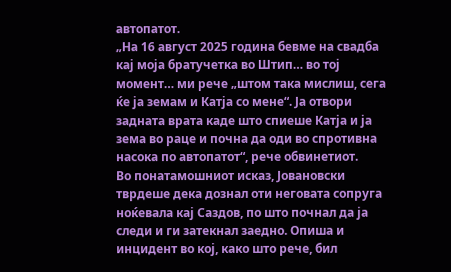автопатот.
„На 16 август 2025 година бевме на свадба кај моја братучетка во Штип… во тој момент… ми рече „штом така мислиш, сега ќе ја земам и Катја со мене“. Ја отвори задната врата каде што спиеше Катја и ја зема во раце и почна да оди во спротивна насока по автопатот“, рече обвинетиот.
Во понатамошниот исказ, Јовановски тврдеше дека дознал оти неговата сопруга ноќевала кај Саздов, по што почнал да ја следи и ги затекнал заедно. Опиша и инцидент во кој, како што рече, бил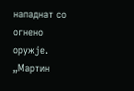нападнат со огнено оружје.
„Мартин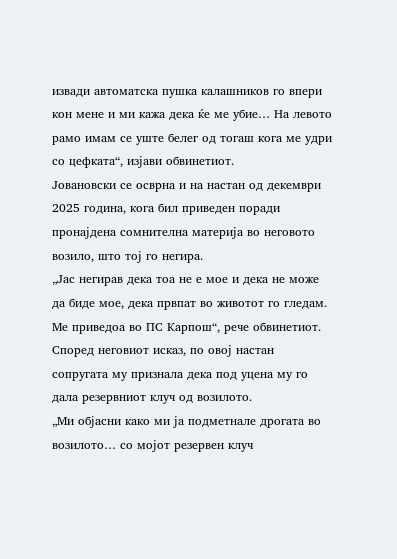извади автоматска пушка калашников го впери кон мене и ми кажа дека ќе ме убие… На левото рамо имам се уште белег од тогаш кога ме удри со цефката“, изјави обвинетиот.
Јовановски се осврна и на настан од декември 2025 година, кога бил приведен поради пронајдена сомнителна материја во неговото возило, што тој го негира.
„Јас негирав дека тоа не е мое и дека не може да биде мое, дека првпат во животот го гледам. Ме приведоа во ПС Карпош“, рече обвинетиот.
Според неговиот исказ, по овој настан сопругата му признала дека под уцена му го дала резервниот клуч од возилото.
„Ми објасни како ми ја подметнале дрогата во возилото… со мојот резервен клуч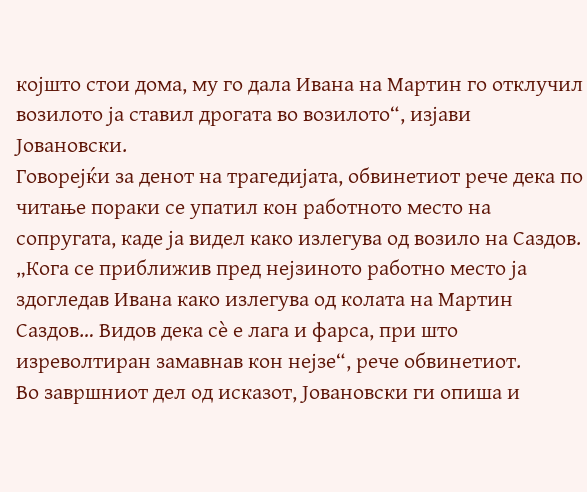којшто стои дома, му го дала Ивана на Мартин го отклучил возилото ја ставил дрогата во возилото“, изјави Јовановски.
Говорејќи за денот на трагедијата, обвинетиот рече дека по читање пораки се упатил кон работното место на сопругата, каде ја видел како излегува од возило на Саздов.
„Кога се приближив пред нејзиното работно место ја здогледав Ивана како излегува од колата на Мартин Саздов… Видов дека сѐ е лага и фарса, при што изреволтиран замавнав кон нејзе“, рече обвинетиот.
Во завршниот дел од исказот, Јовановски ги опиша и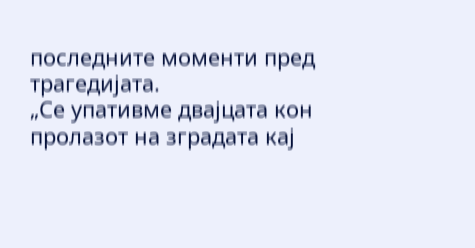последните моменти пред трагедијата.
„Се упативме двајцата кон пролазот на зградата кај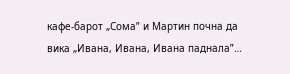кафе-барот „Сома” и Мартин почна да вика „Ивана, Ивана, Ивана паднала”…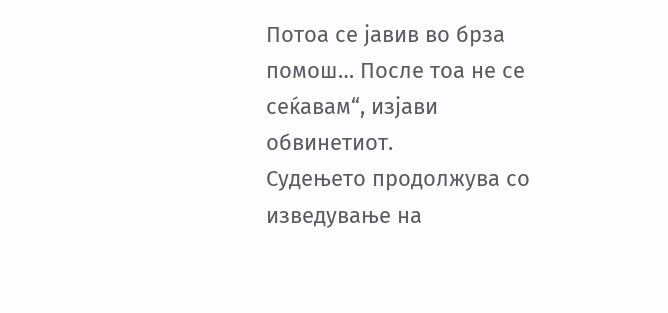Потоа се јавив во брза помош… После тоа не се сеќавам“, изјави обвинетиот.
Судењето продолжува со изведување на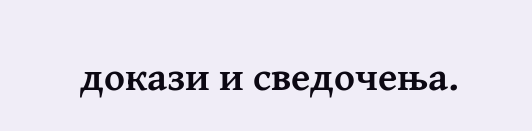докази и сведочења.